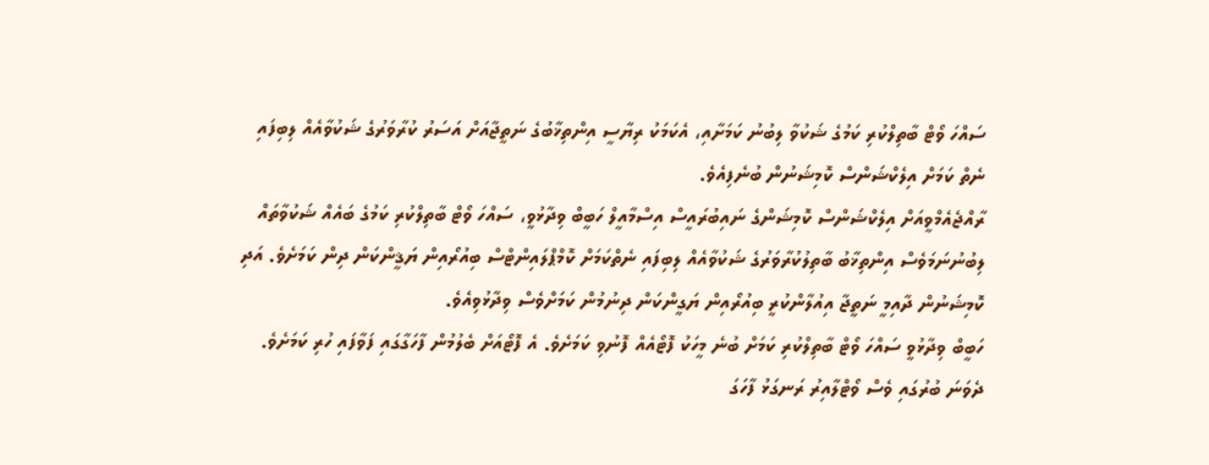ސައްހަ ވޯޓް ބާތިލްކުރި ކަމުގެ ޝަކުވާ ލިބުނު ކަމަށާއި، އެކަމަކު ރިޔާސީ އިންތިޚާބުގެ ނަތީޖާއަށް އަސަރު ކުރާވަރުގެ ޝަކުވާއެއް ލިބިފައި ނެތް ކަމަށް އިލެކްޝަންސް ކޮމިޝަނުން ބުނެފިއެވެ.
ރާއްޖެއެމްވީއަށް އިލެކްޝަންސް ކޮމިޝަންގެ ނައިބުރައީސް އިސްމާއީލް ހަބީބް ވިދާޅުވީ، ސައްހަ ވޯޓް ބާތިލްކުރި ކަމުގެ ބައެއް ޝަކުވާތައް ލިބުނުނަމަވެސް އިންތިޚާބު ބާތިލުކުރާވަރުގެ ޝަކުވާއެއް ލިބިފައި ނެތްކަމަށް ކޮމްޕްލައިންޓްސް ބިއުރޯއިން ޔަޤީންކަން ދިން ކަމަށެވެ. އަދި ކޮމިޝަނުން ދާއިމީ ނަތީޖާ އިއުލާންކުރީ ބިއުރޯއިން ޔަގީންކަން ދިނުމުން ކަމަށްވެސް ވިދާޅުވިއެވެ.
ހަބީބް ވިދާޅުވީ ސައްހަ ވޯޓް ބާތިލްކުރި ކަމަށް ބުނެ މީހަކު ފޮޓޯއެއް ފޮނުވި ކަމަށެވެ. އެ ފޮޓޯއަށް ބެލުމުން ފާހަގާގައި ފަވާފައި ހުރި ކަމަށެވެ. ދެވަނަ ބުރުގައި ވެސް ވޯޓްލާއިރު ރަނގަޅު ފާހަގަ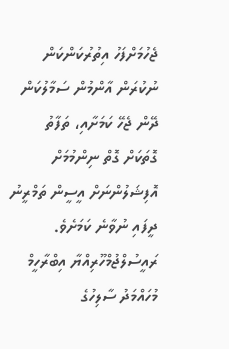ޖެހުމަށްފަހު އިތުރުކަންކަން ނުކުރަން އާންމުން ސަމާލުކަން ދޭން ޖެހޭ ކަމަށާއި، ތަފާތު ގޮތަކަށް ގޮތް ނިންމުމަށް އޮފިޝަލުންނަށް އީސީން ތަމްރީނު ދީފައި ނުވާނެ ކަމަށެވެ.
ރައީސުލްޖުމްހޫރިއްޔާ އިބްރާހީމް މުހައްމަދު ސާލިހުގެ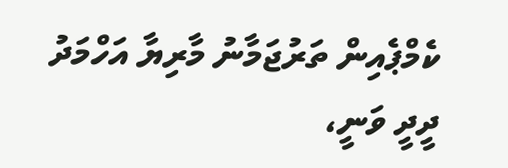ކެމްޕެއިން ތަރުޖަމާނު މާރިޔާ އަހްމަދު ދީދީ ވަނީ،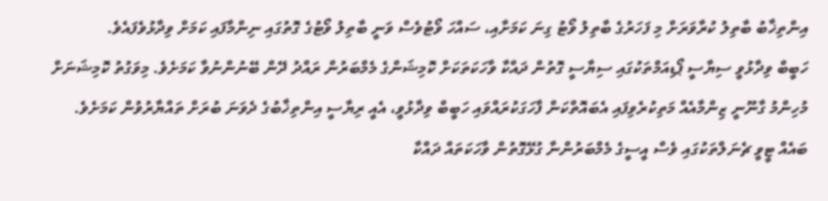އިންތިޚާބު ބާތިލު ކުރާވަރަށް މި ފަހަރުގެ ބާތިލު ވޯޓު ގިނަ ކަމަށާއި، ސައްހަ ވޯޓުވެސް ވަނީ ބާތިލު ވޯޓުގެ ގޮތުގައި ނިންމާފައި ކަމަށް ވިދާޅުވެފައެވެ.
ހަބީބް ވިދާޅުވީ ސިޔާސީ ޕޯޑިއަމްތަކުގައި ސިޔާސީ ގޮތުން ދައްކާ ވާހަކަތަކަށް ކޮމިޝަންގެ މެމްބަރުން ރައްދު ދޭން ބޭނުންނުވާ ކަމަށެވެ. މިވަގުތު ކޮމިޝަނަށް މުހިންމު ގާނޫނީ ޒިންމާއެއް މަތިކުރެވިފައި އެބައޮތްކަން ފާހަގަކުރައްވައި ހަބީބް ވިދާޅުވީ، އެއީ ރިޔާސީ އިންތިޚާބުގެ ދެވަނަ ބުރަށް ތައްޔާރުވުން ކަމަށެވެ.
ބައެއް ޓީވީ ޗެނަލްތަކުގައި ވެސް އީސީގެ މެމްބަރުންނާ ގުޅޭގޮތުން ވާހަކަތައް ދައްކާ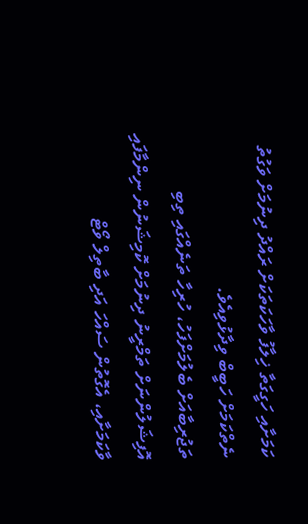ކަމަށާއި ހަގީގަތާ ޚިލާފު ވާހަކަތަކަށް ރައްދު ދިނުމަށް ވަގުތު ނެތްކަމަށް ހަބީބް ވިދާޅުވިއެވެ.
ތަޖުރިބާއަށް ބެލުމަށްފަހު، ހުރިހާ ތަނެއްގައި ތިބި އޮފިޝަލުންނަށް ތަމްރީނު ދިނުމަށް ކޮމިޝަނުން ނިންމާފައި ވާކަމަށާއި، އެގޮތުން ސައްހަ އަދި ބާތިލް ވޯޓް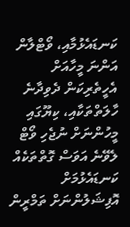ކަނޑައެޅުމާއި، ވޯޓްލާން އަންނަ މީހާއަށް އެހީތެރިކަން ދެވިދާނެ ހާލަތްތަކާއި، ކިޔޫގައި މީހުންނަށް ނުޖެހި ވޯޓް ލެވޭނެ އަވަސް ގޮތްތަކެއް ކަނޑައެޅުމަށް އޮފިޝަލުންނަށް ތަމްރީން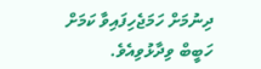ދިނުމަށް ހަމަޖެހިފައިވާ ކަމަށް ހަބީބް ވިދާޅުވިއެވެ.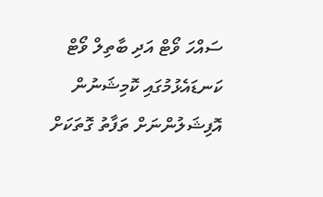ސައްހަ ވޯޓް އަދި ބާތިލް ވޯޓް ކަނޑައެޅުމުގައި ކޮމިޝަނުން އޮފިޝަލުންނަށް ތަފާތު ގޮތަކަށް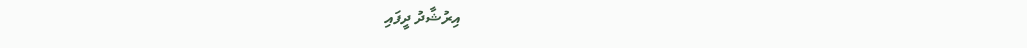އިރުޝާދު ދީފައި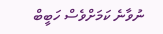ނުވާނެ ކަމަށްވެސް ހަބީބް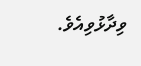ވިދާޅުވިއެވެ.